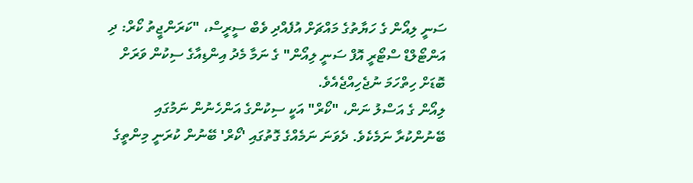ސަނީ ލިއޯން ގެ ހަޔާތުގެ މައްޗަށް އުފެއްދި ވެބް ސީރީސް، "ކަރަންޖީތު ކޯރް: ދި އަންޓޯލްޑް ސްޓޯރީ އޮފް ސަނީ ލިއޯން" ގެ ނަމާ މެދު އިންޑިއާގެ ސިކުން ވަރަށް ބޮޑަށް ހިތްހަމަ ނުޖެހިއްޖެއެވެ.
ލިއޯން ގެ އަސްލު ނަން، "ކޯރް" އަކީ ސިކުންގެ އަންހެނުން ނަމުގައި ބޭނުންކުރާ ނަމެކެވެ. ދެވަނަ ނަމެއްގެ ގޮތުގައި 'ކޯރް' ބޭނުން ކުރަނީ މިންތީގެ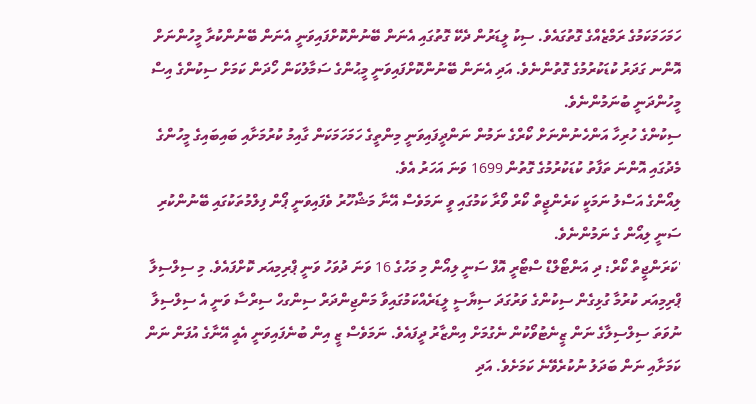ހަމަހަމަކަމުގެ ރަމްޒެއްގެ ގޮތުގައެވެ. ސިކު ލީޑަރުން ދެކޭ ގޮތުގައި އެނަން ބޭނުންކޮށްފައިވަނީ އެނަން ބޭނުންކުރާ މީހުންނަށް އޮންނ ގަދަރު ކުޑަކުރުމުގެ ގޮތުންނެވެ. އަދި އެނަން ބޭނުންކޮށްފައިވަނީ މީޙުންގެ ސަމާލުކަން ހޯދަން ކަމަށް ސިކުންގެ އިސް މީހުންދަނީ ބުނަމުންނެވެ.
ސިކުންގެ ހުރިހާ އަންހެނުންނަށް ކޯރްގެ ނަމުން ނަންދީފައިވަނީ މިންތީގެ ހަމަހަމަކަން ގާއިމު ކުރުމަށާއި ބައިބައިގެ މީހުންގެ މެދުގައި އޮންނަ ތަފާތު ކުޑަކުރުމުގެ ގޮތުން 1699 ވަނަ އަހަރު އެވެ.
ލިއޯންގެ އަސްލު ނަމަކީ ކަރެންޖީތް ކޯރް ވޯރާ ކަމުގައި ވީ ނަމަވެސް އޭނާ މަޝްހޫރު ވެފައިވަނީ ޕޯން ފިލްމުތަކުގައި ބޭނުންކުރި ސަނީ ލިއޯން ގެ ނަމުންނެވެ.
'ކަރަންޖީތް ކޯރް: ދި އަންޓޯލްޑް ސްޓޯރީ އޮފް ސަނީ ލިއޯން މި މަހުގެ 16 ވަނަ ދުވަހު ވަނީ ޕްރިމިއަރ ކޮށްފައެވެ. މި ސިލްސިލާ ޕްރިމިއަރ ކުރުމާ ގުޅިގެން ސިކުންގެ ވަރުގަދަ ސިޔާސީ ލީޑަރެއްކަމުގައިވާ މަންޖިންދަރް ސިންގހް ސިރްސާ ވަނީ އެ ސިލްސިލާ ނުވަތަ ސިލްސިލާގެ ނަން ޒީނެޓުވޯކުން ނެގުމަށް އިންޒާރު ދީފައެވެ. ނަމަވެސް ޒީ އިން ބުނެފައިވަނީ އެއީ އޭނާގެ އުފަން ނަން ކަމަށާއި ނަން ބަދަލު ނުކުރެވޭނެ ކަމަށެވެ. އަދި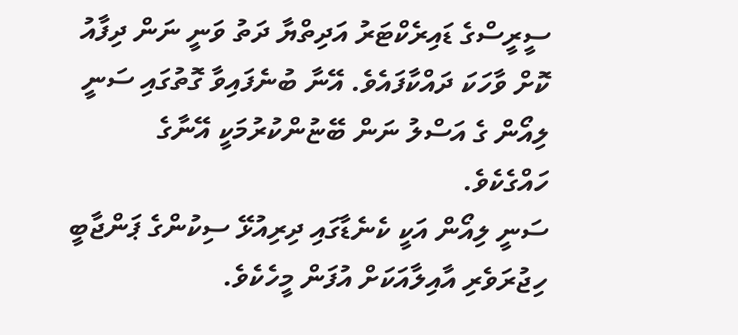ސީރީސްގެ ޑައިރެކްޓަރު އަދިތްޔާ ދަތު ވަނީ ނަން ދިފާއު ކޮށް ވާހަކަ ދައްކާފައެވެ. އޭނާ ބުނެފައިވާ ގޮތުގައި ސަނީ ލިއޯން ގެ އަސްލު ނަން ބޭޏުންކުރުމަކީ އޭނާގެ ހައްގެކެވެ.
ސަނީ ލިއޯން އަކީ ކެނެޑާގައި ދިރިއުޅޭ ސިކުންގެ ޕަންޖާބީ ހިޖުރަވެރި އާއިލާއަކަށް އުފަން މީހެކެވެ.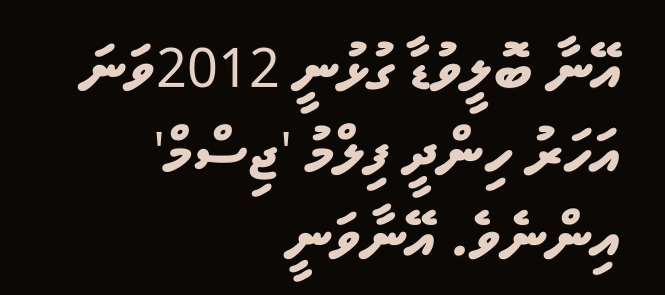އޭނާ ބޮލީވުޑާ ގުޅުނީ 2012ވަނަ އަހަރު ހިންދީ ފިލްމު 'ޖިސްމް' އިންނެވެ. އޭނާވަނީ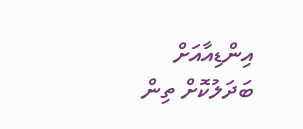އިންޑިއާއަށް ބަދަލުކޮށް ތިން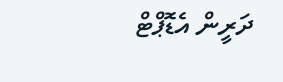ދަރީން އެޑޮޕްޓް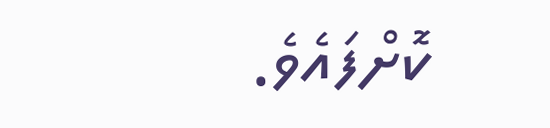ކޮށްފައެވެ.